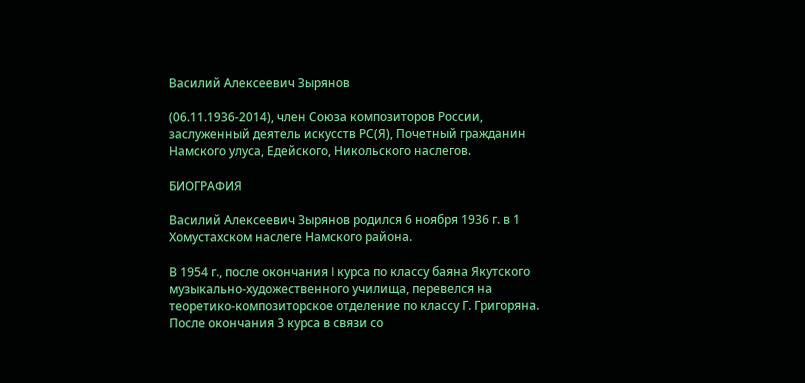Василий Алексеевич Зырянов

(06.11.1936-2014), член Союза композиторов России, заслуженный деятель искусств РС(Я), Почетный гражданин Намского улуса, Едейского, Никольского наслегов.

БИОГРАФИЯ

Василий Алексеевич Зырянов родился 6 ноября 1936 г. в 1 Хомустахском наслеге Намского района.

В 1954 г., после окончания I курса по классу баяна Якутского музыкально-художественного училища, перевелся на теоретико-композиторское отделение по классу Г. Григоряна. После окончания 3 курса в связи со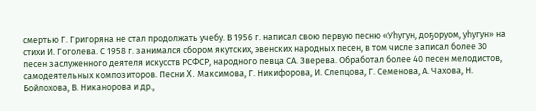смертью Г. Григоряна не стал продолжать учебу. В 1956 г. написал свою первую песню «Уһугун, доҕоруом, уһугун» на стихи И. Гоголева. С 1958 г. занимался сбором якутских, эвенских народных песен, в том числе записал более 30 песен заслуженного деятеля искусств РСФСР, народного певца СА. Зверева. Обработал более 40 песен мелодистов, самодеятельных композиторов. Песни X. Максимова, Г. Никифорова, И. Слепцова, Г. Семенова, А. Чахова, Н. Бойлохова, В. Никанорова и др.,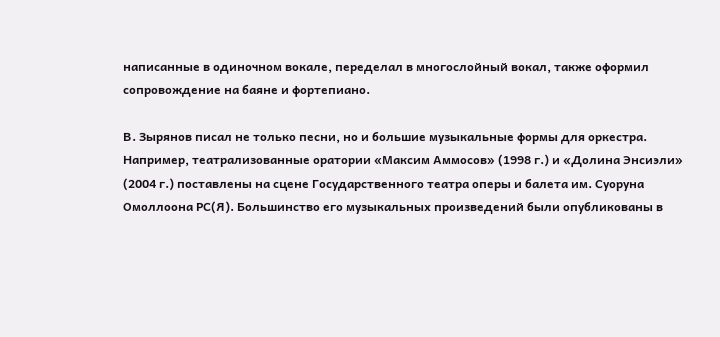написанные в одиночном вокале, переделал в многослойный вокал, также оформил сопровождение на баяне и фортепиано.

В. Зырянов писал не только песни, но и большие музыкальные формы для оркестра. Например, театрализованные оратории «Максим Аммосов» (1998 г.) и «Долина Энсиэли» (2004 г.) поставлены на сцене Государственного театра оперы и балета им. Суоруна Омоллоона РС(Я). Большинство его музыкальных произведений были опубликованы в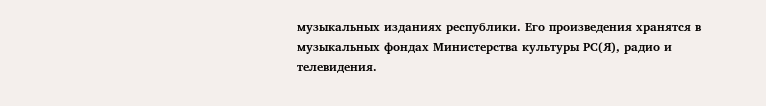музыкальных изданиях республики. Его произведения хранятся в музыкальных фондах Министерства культуры РС(Я), радио и телевидения.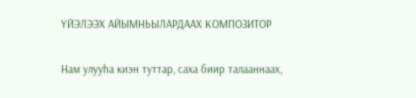ҮЙЭЛЭЭХ АЙЫМНЬЫЛАРДААХ КОМПОЗИТОР

Нам улууһа киэн туттар, саха биир талааннаах,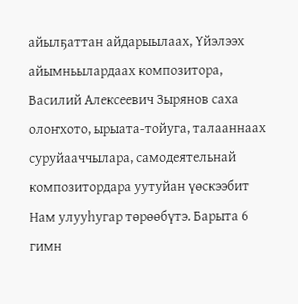айылҕаттан айдарыылаах, Үйэлээх айымньылардаах композитора, Василий Алексеевич Зырянов саха олоҥхото, ырыата-тойуга, талааннаах суруйааччылара, самодеятельнай композитордара уутуйан үөскээбит Нам улууһугар төрөөбүтэ. Барыта 6 гимн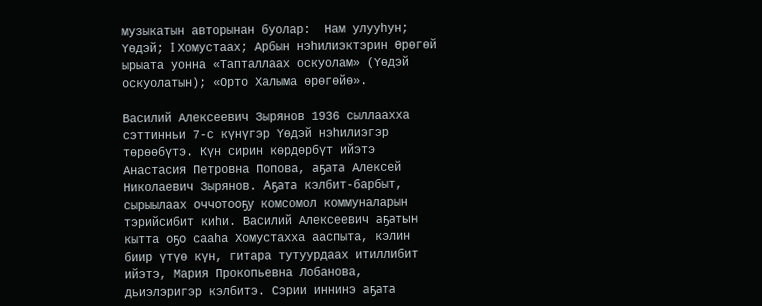музыкатын авторынан буолар:  Нам улууһун; Үөдэй; I Хомустаах; Арбын нэһилиэктэрин Өрөгөй ырыата уонна «Тапталлаах оскуолам» (Үөдэй оскуолатын); «Орто Халыма өрөгөйө».

Василий Алексеевич Зырянов 1936 сыллаахха сэттинньи 7-с күнүгэр Үөдэй нэһилиэгэр төрөөбүтэ. Күн сирин көрдөрбүт ийэтэ Анастасия Петровна Попова, аҕата Алексей Николаевич Зырянов. Аҕата кэлбит-барбыт, сырыылаах оччотооҕу комсомол коммуналарын тэрийсибит киһи. Василий Алексеевич аҕатын кытта оҕо сааһа Хомустахха ааспыта, кэлин биир үтүө күн, гитара тутуурдаах итиллибит ийэтэ, Мария Прокопьевна Лобанова, дьиэлэригэр кэлбитэ. Сэрии иннинэ аҕата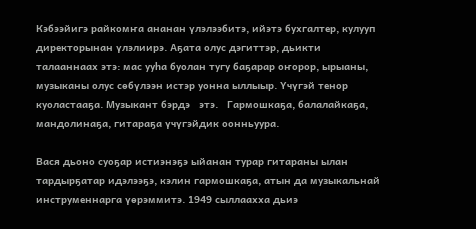Кэбээйигэ райкомҥа ананан үлэлээбитэ, ийэтэ бухгалтер, кулууп директорынан үлэлиирэ. Аҕата олус дэгиттэр, дьикти талааннаах этэ: мас ууһа буолан тугу баҕарар оҥорор, ырыаны, музыканы олус сөбүлээн истэр уонна ыллыыр. Үчүгэй тенор куоластааҕа. Музыкант бэрдэ   этэ.   Гармошкаҕа, балалайкаҕа, мандолинаҕа, гитараҕа үчүгэйдик оонньуура.

Вася дьоно суоҕар истиэнэҕэ ыйанан турар гитараны ылан тардырҕатар идэлээҕэ, кэлин гармошкаҕа, атын да музыкальнай инструменнарга үөрэммитэ. 1949 сыллаахха дьиэ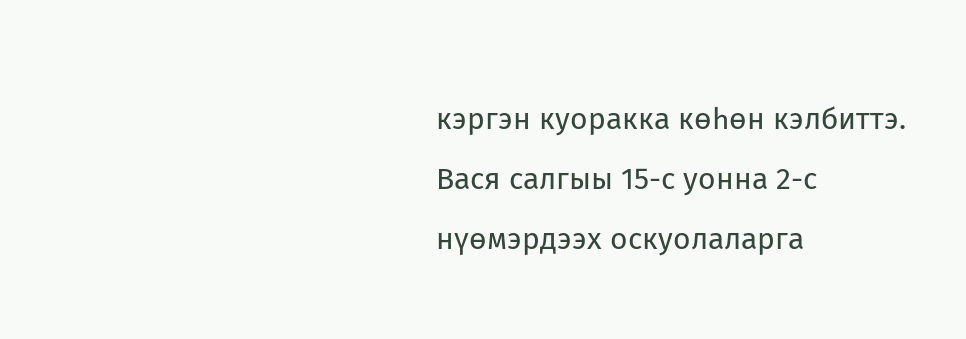кэргэн куоракка көһөн кэлбиттэ. Вася салгыы 15-с уонна 2-с нүөмэрдээх оскуолаларга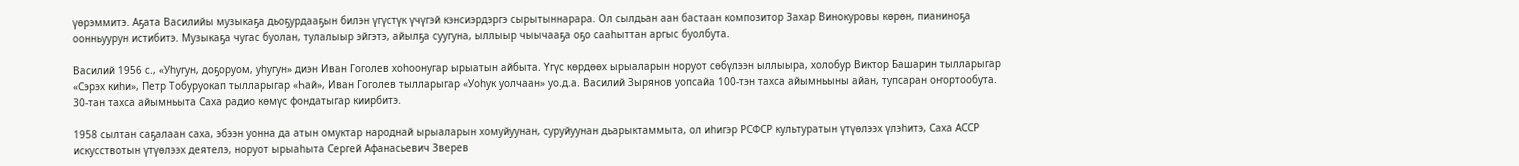үөрэммитэ. Аҕата Василийы музыкаҕа дьоҕурдааҕын билэн үгүстүк үчүгэй кэнсиэрдэргэ сырытыннарара. Ол сылдьан аан бастаан композитор Захар Винокуровы көрөн, пианиноҕа оонньуурун истибитэ. Музыкаҕа чугас буолан, тулалыыр эйгэтэ, айылҕа суугуна, ыллыыр чыычааҕа оҕо сааһыттан аргыс буолбута.

Василий 1956 с., «Уһугун, доҕоруом, уһугун» диэн Иван Гоголев хоһоонугар ырыатын айбыта. Үгүс көрдөөх ырыаларын норуот сөбүлээн ыллыыра, холобур Виктор Башарин тылларыгар «Сэрэх киһи», Петр Тобуруокап тылларыгар «Һай», Иван Гоголев тылларыгар «Уоһук уолчаан» уо.д.а. Василий Зырянов уопсайа 100-тэн тахса айымньыны айан, тупсаран оҥортообута. 30-тан тахса айымньыта Саха радио көмүс фондатыгар киирбитэ.

1958 сылтан саҕалаан саха, эбээн уонна да атын омуктар народнай ырыаларын хомуйуунан, суруйуунан дьарыктаммыта, ол иһигэр РСФСР культуратын үтүөлээх үлэһитэ, Саха АССР искусствотын үтүөлээх деятелэ, норуот ырыаһыта Сергей Афанасьевич Зверев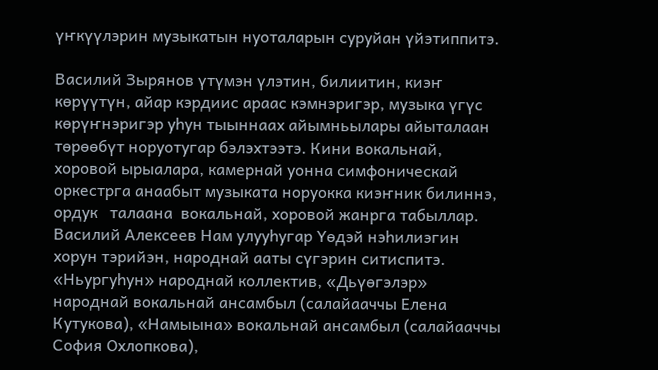үҥкүүлэрин музыкатын нуоталарын суруйан үйэтиппитэ.

Василий Зырянов үтүмэн үлэтин, билиитин, киэҥ көрүүтүн, айар кэрдиис араас кэмнэригэр, музыка үгүс көрүҥнэригэр уһун тыыннаах айымньылары айыталаан төрөөбүт норуотугар бэлэхтээтэ. Кини вокальнай, хоровой ырыалара, камернай уонна симфоническай оркестрга анаабыт музыката норуокка киэҥник билиннэ, ордук   талаана  вокальнай, хоровой жанрга табыллар. Василий Алексеев Нам улууһугар Үөдэй нэһилиэгин хорун тэрийэн, народнай ааты сүгэрин ситиспитэ. «Ньургуһун» народнай коллектив, «Дьүөгэлэр» народнай вокальнай ансамбыл (салайааччы Елена Кутукова), «Намыына» вокальнай ансамбыл (салайааччы София Охлопкова),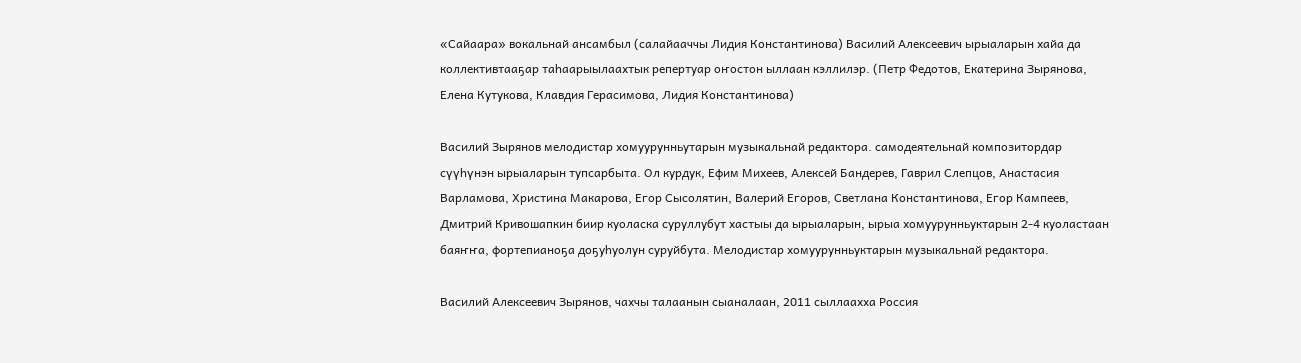«Сайаара» вокальнай ансамбыл (салайааччы Лидия Константинова) Василий Алексеевич ырыаларын хайа да коллективтааҕар таһаарыылаахтык репертуар оҥостон ыллаан кэллилэр. (Петр Федотов, Екатерина Зырянова, Елена Кутукова, Клавдия Герасимова, Лидия Константинова)

Василий Зырянов мелодистар хомуурунньутарын музыкальнай редактора. самодеятельнай композитордар сүүһүнэн ырыаларын тупсарбыта. Ол курдук, Ефим Михеев, Алексей Бандерев, Гаврил Слепцов, Анастасия Варламова, Христина Макарова, Егор Сысолятин, Валерий Егоров, Светлана Константинова, Егор Кампеев, Дмитрий Кривошапкин биир куоласка суруллубут хастыы да ырыаларын, ырыа хомуурунньуктарын 2-4 куоластаан баяҥҥа, фортепианоҕа доҕуһуолун суруйбута. Мелодистар хомуурунньуктарын музыкальнай редактора.

Василий Алексеевич Зырянов, чахчы талаанын сыаналаан, 2011 сыллаахха Россия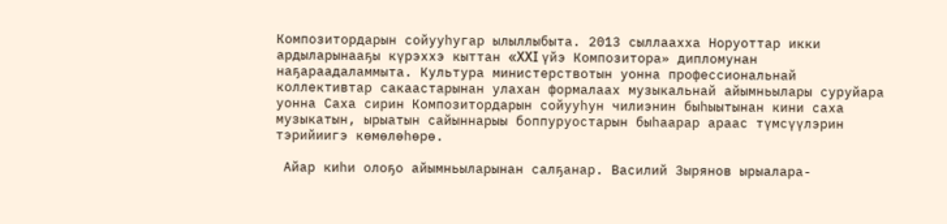Композитордарын сойууһугар ылыллыбыта. 2013 сыллаахха Норуоттар икки ардыларынааҕы күрэххэ кыттан «XXI үйэ Композитора» дипломунан наҕараадаламмыта. Культура министерствотын уонна профессиональнай коллективтар сакаастарынан улахан формалаах музыкальнай айымньылары суруйара уонна Саха сирин Композитордарын сойууһун чилиэнин быһыытынан кини саха музыкатын, ырыатын сайыннарыы боппуруостарын быһаарар араас түмсүүлэрин тэрийиигэ көмөлөһөрө.

 Айар киһи олоҕо айымньыларынан салҕанар. Василий Зырянов ырыалара-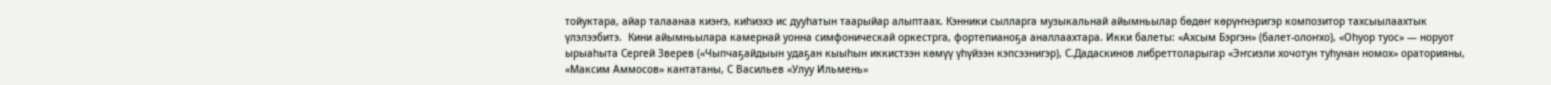тойуктара, айар талаанаа киэҥэ, киһиэхэ ис дууһатын таарыйар алыптаах. Кэнники сылларга музыкальнай айымньылар бөдөҥ көрүҥнэригэр композитор тахсыылаахтык үлэлээбитэ.  Кини айымньылара камернай уонна симфоническай оркестрга, фортепианоҕа аналлаахтара. Икки балеты: «Ахсым Бэргэн» (балет-олоҥхо), «Оһуор туос» — норуот ырыаһыта Сергей Зверев («Чыпчаҕайдыын удаҕан кыыһын иккистээн көмүү үһүйээн кэпсээнигэр), С.Дадаскинов либреттоларыгар «Эҥсиэли хочотун туһунан номох» ораторияны, «Максим Аммосов» кантатаны, С Васильев «Улуу Ильмень»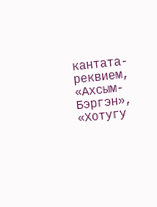кантата-реквием, «Ахсым-Бэргэн», «Хотугу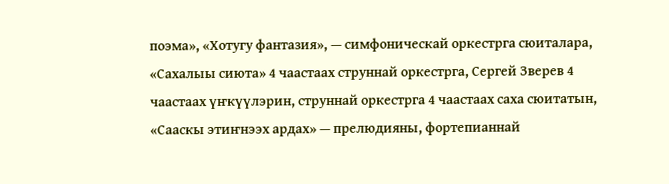поэма», «Хотугу фантазия», — симфоническай оркестрга сюиталара, «Сахалыы сиюта» 4 чаастаах струннай оркестрга, Сергей Зверев 4 чаастаах үҥкүүлэрин, струннай оркестрга 4 чаастаах саха сюитатын, «Сааскы этиҥнээх ардах» — прелюдияны, фортепианнай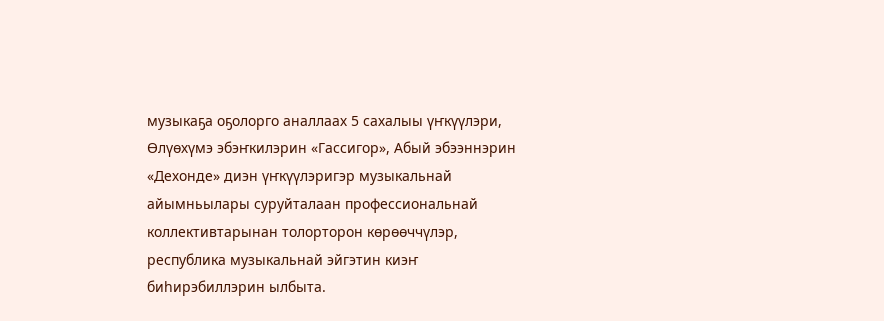музыкаҕа оҕолорго аналлаах 5 сахалыы үҥкүүлэри, Өлүөхүмэ эбэҥкилэрин «Гассигор», Абый эбээннэрин «Дехонде» диэн үҥкүүлэригэр музыкальнай айымньылары суруйталаан профессиональнай коллективтарынан толорторон көрөөччүлэр, республика музыкальнай эйгэтин киэҥ биһирэбиллэрин ылбыта.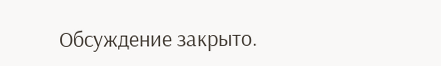Обсуждение закрыто.